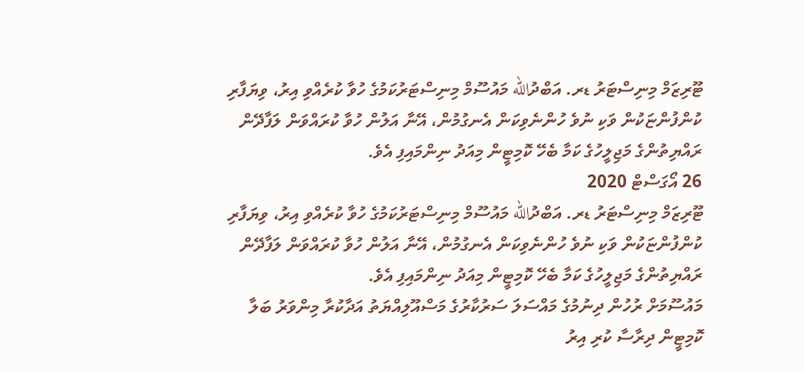ޓޫރިޒަމް މިނިސްޓަރު ޑރ. އަބްދުالله މައުސޫމް މިނިސްޓަރުކަމުގެ ހުވާ ކުރެއްވި އިރު، ވިޔަފާރި ކުންފުންޏަކުން ވަކި ނުވެ ހުންނެވިކަން އެނގުމުން، އޭނާ އަލުން ހުވާ ކުރައްވަން ލަފާދޭން ރައްޔިތުންގެ މަޖިލީހުގެ ކަމާ ބެހޭ ކޮމިޓީން މިއަދު ނިންމައިފި އެވެ.
26 އޯގަސްޓް 2020
ޓޫރިޒަމް މިނިސްޓަރު ޑރ. އަބްދުالله މައުސޫމް މިނިސްޓަރުކަމުގެ ހުވާ ކުރެއްވި އިރު، ވިޔަފާރި ކުންފުންޏަކުން ވަކި ނުވެ ހުންނެވިކަން އެނގުމުން، އޭނާ އަލުން ހުވާ ކުރައްވަން ލަފާދޭން ރައްޔިތުންގެ މަޖިލީހުގެ ކަމާ ބެހޭ ކޮމިޓީން މިއަދު ނިންމައިފި އެވެ.
މައުސޫމަށް ރުހުން ދިނުމުގެ މައްސަލަ ސަރުކާރުގެ މަސްއޫލިއްޔަތު އަދާކުރާ މިންވަރު ބަލާ ކޮމިޓީން ދިރާސާ ކުރި އިރު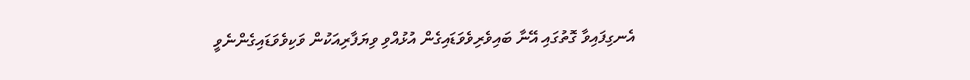އެނގިފައިވާ ގޮތުގައި އޭނާ ބައިވެރިވެވަޑައިގެން އުޅުއްވި ވިޔަފާރިއަކުން ވަކިވެވަޑައިގެންނެވީ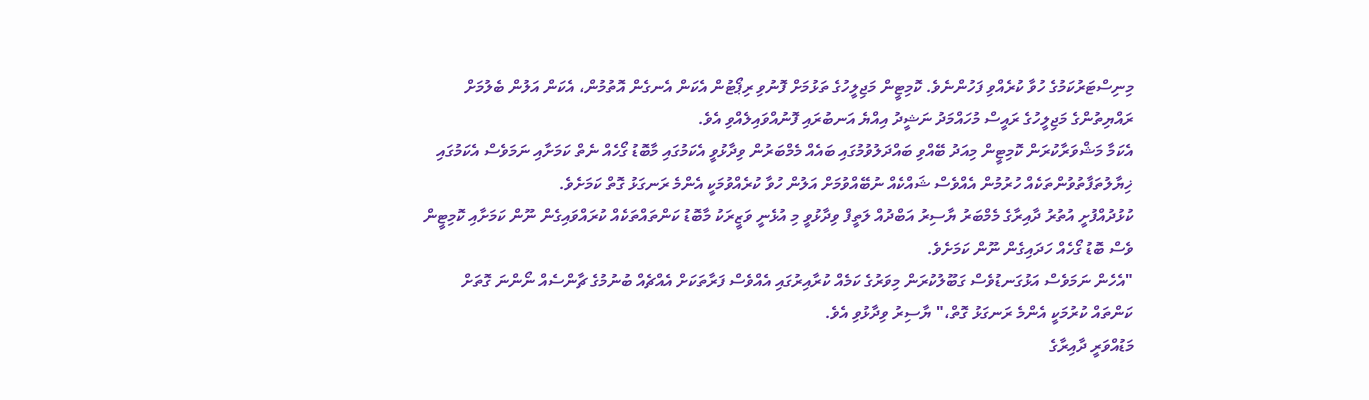މިނިސްޓަރުކަމުގެ ހުވާ ކުރެއްވި ފަހުންނެވެ. ކޮމިޓީން މަޖިލީހުގެ ތަޅުމަށް ފޮނުވި ރިޕޯޓުން އެކަން އެނގެން އޮތުމުން، އެކަން އަލުން ބެލުމަށް ރައްޔިތުންގެ މަޖިލީހުގެ ރައީސް މުހައްމަދު ނަޝީދު އިއްޔެ އަނބުރައި ފޮނުއްވައިލެއްވި އެވެ.
އެކަމާ މަޝްވަރާކުރަން ކޮމިޓީން މިއަދު ބޭއްވި ބައްދަލުވުމުގައި ބައެއް މެމްބަރުން ވިދާޅުވީ އެކަމުގައި މާބޮޑު ގޯހެއް ނެތް ކަމަށާއި ނަމަވެސް އެކަމުގައި ޚިޔާލުތަފާތުވުންތަކެއް ހުރުމުން އެއްވެސް ޝައްކެއް ނުބޭއްވުމަށް އަލުން ހުވާ ކުރެއްވުމަކީ އެންމެ ރަނގަޅު ގޮތް ކަމަށެވެ.
ކުޅުދުއްފުށީ އުތުރު ދާއިރާގެ މެމްބަރު ޔާސިރު އަބްދުއް ލަތީފް ވިދާޅުވީ މި އުޅެނީ ވަޒީރަކު މާބޮޑު ކަންތައްތަކެއް ކުރައްވައިގެން ނޫން ކަމަށާއި ކޮމިޓީން ވެސް ބޮޑު ގޯހެއް ހަދައިގެން ނޫން ކަމަށެވެ.
"އެހެން ނަމަވެސް އަޅުގަނޑުވެސް ގަބޫލުކުރަން މިވަރުގެ ކަމެއް ކުރާއިރުގައި އެއްވެސް ފަރާތަކަށް އެއްޗެއް ބުނުމުގެ ޗާންސެއް ނޯންނަ ގޮތަށް ކަންތައް ކުރުމަކީ އެންމެ ރަނގަޅު ގޮތް،" ޔާސިރު ވިދާޅުވި އެވެ.
މަޑުއްވަރީ ދާއިރާގެ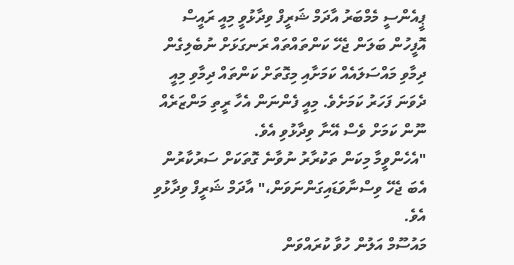ޕީއެންސީ މެމްބަރު އާދަމް ޝަރީފް ވިދާޅުވީ މިއީ ރައީސް އޮފީހުން ބަލަން ޖެހޭ ކަންތައްތައް ރަނގަޅަށް ނުބެލިގެން ދިމާވި މައްސަލައެއް ކަމަށާއި މިގޮތަށް ކަންތައް ދިމާވި މިއީ ދެވަނަ ފަހަރު ކަމަށެވެ. މިއީ ފެންނަން އެހާ ރީތި މަންޒަރެއް ނޫން ކަމަށް ވެސް އޭނާ ވިދާޅުވި އެވެ.
"އެހެންވީމާ މިކަން ތަކުރާރު ނުވާނެ ގޮތަކަށް ސަރުކާރުން އެބަ ޖެހޭ ވިސްނާވަޑައިގަންނަވަން،" އާދަމް ޝަރީފް ވިދާޅުވި އެވެ.
މައުސޫމް އަލުން ހުވާ ކުރައްވަން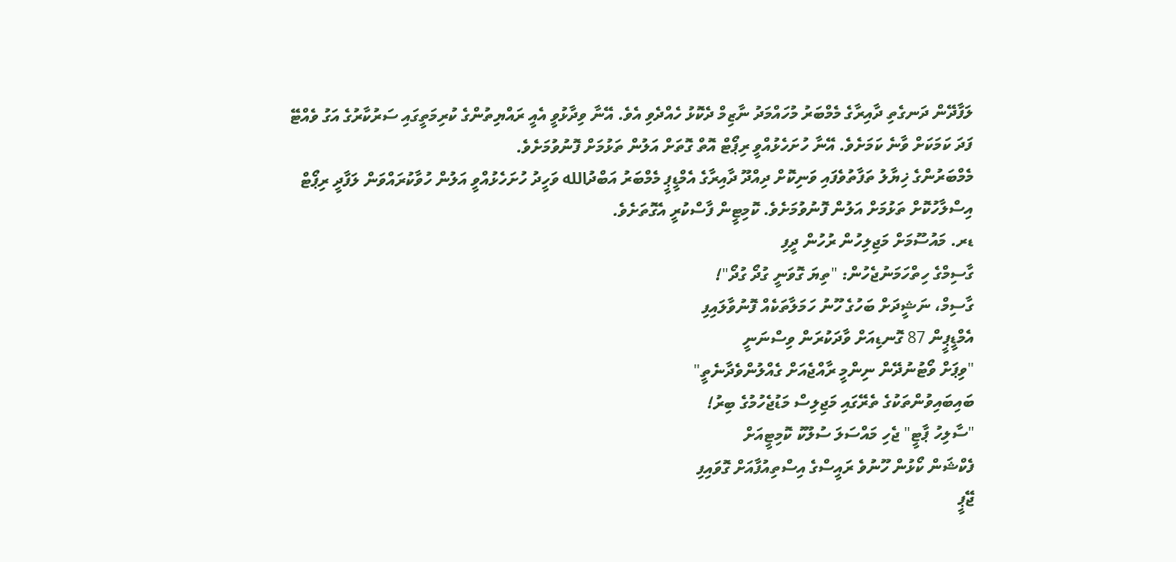ލަފާދޭން ދަނގެތި ދާއިރާގެ މެމްބަރު މުހައްމަދު ނާޒިމް ދެކޮޅު ހެއްދެވި އެވެ. އޭނާ ވިދާޅުވީ އެއީ ރައްޔިތުންގެ ކުރިމަތީގައި ސަރުކާރުގެ އަގު ވެއްޓޭ ފަދަ ކަމަކަށް ވާނެ ކަމަށެވެ. އޭނާ ހުށަހެޅުއްވީ ރިޕޯޓް އޮތް ގޮތަށް އަލުން ތަޅުމަށް ފޮނުވުމަށެވެ.
މެމްބަރުންގެ ޚިޔާލު ތަފާތުވެފައި ވަނިކޮށް ދިއްދޫ ދާއިރާގެ އެމްޑީޕީ މެމްބަރު އަބްދުالله ވަހީދު ހުށަހެޅުއްވީ އަލުން ހުވާކުރައްވަން ލަފާދީ ރިޕޯޓް އިސްލާހުކޮށް ތަޅުމަށް އަލުން ފޮނުވުމަށެވެ. ކޮމިޓީން ފާސްކުރީ އެގޮތަށެވެ.
ޑރ. މައުސޫމަށް މަޖިލިހުން ރުހުން ދީފި
ގާސިމްގެ ހިތްހަމަނުޖެހުން: "ތިޔަ ގޮވަނީ ގުދޯ ގުދޯ"!
ގާސިމް، ނަޝީދަށް ބަހުގެ ހޫނު ހަމަލާތަކެއް ފޮނުވާލައިފި
އެމްޑީޕީން 87 ގޮނޑިއަށް ވާދަކުރަން ވިސްނަނީ
"ވިޕަށް ވޯޓުނުދޭން ނިންމީ ރާއްޖެއަށް ގެއްލުންވެދާނެތީ"
ބައިބައިވުންތަކުގެ ތެރޭގައި މަޖިލިސް މަޑުޖެހުމުގެ ބިރު!
"ސާލިހު ޕާޓީ" ޖެހި މައްސަލަ ސުލޫކު ކޮމިޓީއަށް
ފެކްޝަން ކޯޅުން ހޫނުވެ ރައީސްގެ އިސްތިއުފާއަށް ގޮވައިފި
ޖޭޕީ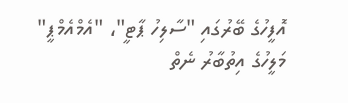އޮފީހުގެ ބޭރުގައި "ސާލިހު ޕާޓީ"، "އެމްއެމްޕީ"
މަލީހުގެ އިތުބާރު ނެތް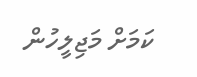ކަމަށް މަޖިލީހުން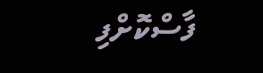ފާސްކޮށްފި